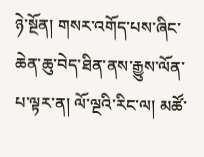ཉེ་སྔོན། གསར་འགོད་པས་ཞིང་ཆེན་ཆུ་བེད་ཐིན་ནས་རྒྱུས་ལོན་པ་ལྟར་ན། ལོ་ལྔའི་རིང་ལ། མཚོ་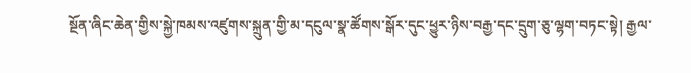སྔོན་ཞིང་ཆེན་གྱིས་སྐྱེ་ཁམས་འཛུགས་སྐྲུན་གྱི་མ་དངུལ་སྣ་ཚོགས་སྒོར་དུང་ཕྱུར་ཉིས་བརྒྱ་དང་དྲུག་ཅུ་ལྷག་བཏང་སྟེ། རྒྱལ་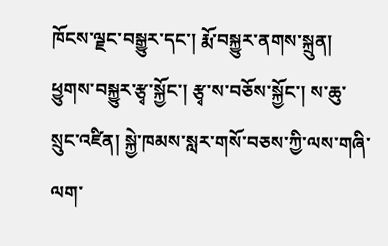ཁོངས་ལྗང་བསྒྱུར་དང་། རྨོ་བསྐྱུར་ནགས་སྐྲུན། ཕྱུགས་བསྐྱུར་རྩྭ་སྐྱོང་། རྩྭ་ས་བཅོས་སྐྱོང་། ས་ཆུ་སྲུང་འཛིན། སྐྱེ་ཁམས་སླར་གསོ་བཅས་ཀྱི་ལས་གཞི་ལག་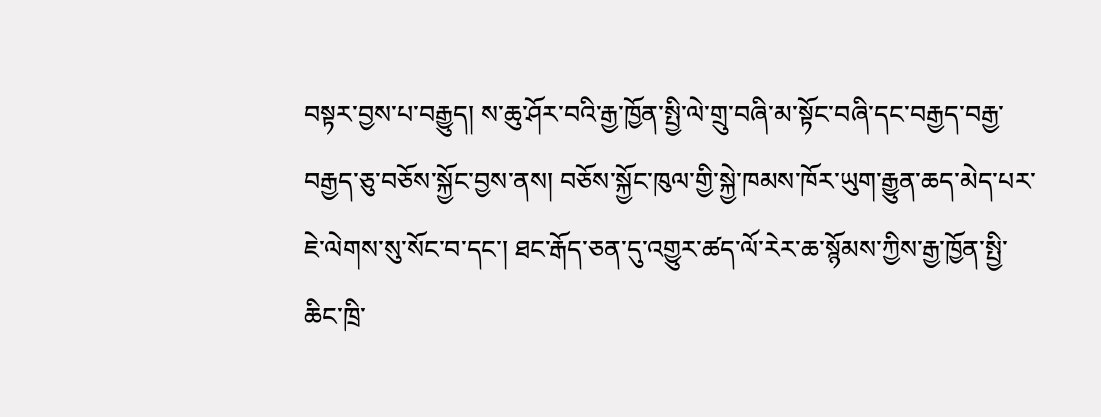བསྟར་བྱས་པ་བརྒྱུད། ས་ཆུ་ཤོར་བའི་རྒྱ་ཁྱོན་སྤྱི་ལེ་གྲུ་བཞི་མ་སྟོང་བཞི་དང་བརྒྱད་བརྒྱ་བརྒྱད་ཅུ་བཅོས་སྐྱོང་བྱས་ནས། བཅོས་སྐྱོང་ཁུལ་གྱི་སྐྱེ་ཁམས་ཁོར་ཡུག་རྒྱུན་ཆད་མེད་པར་ཇེ་ལེགས་སུ་སོང་བ་དང་། ཐང་རྒོད་ཅན་དུ་འགྱུར་ཚད་ལོ་རེར་ཆ་སྙོམས་ཀྱིས་རྒྱ་ཁྱོན་སྤྱི་ཆིང་ཁྲི་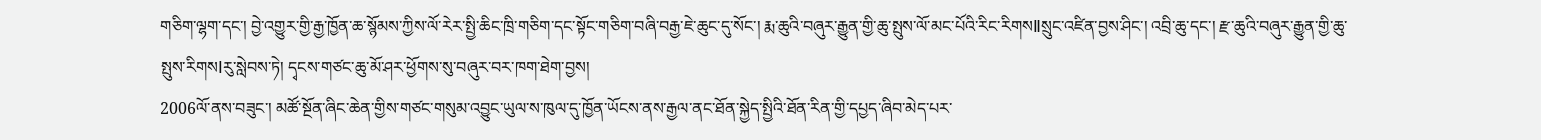གཅིག་ལྷག་དང་། བྱེ་འགྱུར་གྱི་རྒྱ་ཁྱོན་ཆ་སྙོམས་ཀྱིས་ལོ་རེར་སྤྱི་ཆིང་ཁྲི་གཅིག་དང་སྟོང་གཅིག་བཞི་བརྒྱ་ཇེ་ཆུང་དུ་སོང་། རྨ་ཆུའི་བཞུར་རྒྱུན་གྱི་ཆུ་སྤུས་ལོ་མང་པོའི་རིང་རིགསⅡསྲུང་འཛིན་བྱས་ཤིང་། འབྲི་ཆུ་དང་། རྫ་ཆུའི་བཞུར་རྒྱུན་གྱི་ཆུ་སྤུས་རིགསⅠརུ་སླེབས་ཏེ། དྭངས་གཙང་ཆུ་མོ་ཤར་ཕྱོགས་སུ་བཞུར་བར་ཁག་ཐེག་བྱས།
2006ལོ་ནས་བཟུང་། མཚོ་སྔོན་ཞིང་ཆེན་གྱིས་གཙང་གསུམ་འབྱུང་ཡུལ་ས་ཁུལ་དུ་ཁྱོན་ཡོངས་ནས་རྒྱལ་ནང་ཐོན་སྐྱེད་སྤྱིའི་ཐོན་རིན་གྱི་དཔྱད་ཞིབ་མེད་པར་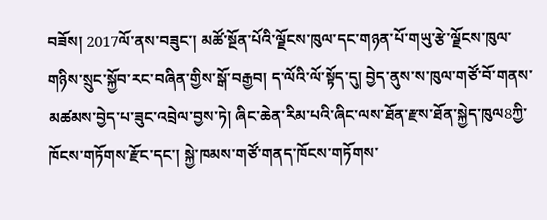བཟོས། 2017ལོ་ནས་བཟུང་། མཚོ་སྔོན་པོའི་ལྗོངས་ཁུལ་དང་གཉན་པོ་གཡུ་རྩེ་ལྗོངས་ཁུལ་གཉིས་སྲུང་སྐྱོབ་རང་བཞིན་གྱིས་སྒོ་བརྒྱབ། ད་ལོའི་ལོ་སྟོད་དུ། བྱེད་ནུས་ས་ཁུལ་གཙོ་བོ་གནས་མཚམས་བྱེད་པ་ཟུང་འབྲེལ་བྱས་ཏེ། ཞིང་ཆེན་རིམ་པའི་ཞིང་ལས་ཐོན་རྫས་ཐོན་སྐྱེད་ཁུལ8ཀྱི་ཁོངས་གཏོགས་རྫོང་དང་། སྐྱེ་ཁམས་གཙོ་གནད་ཁོངས་གཏོགས་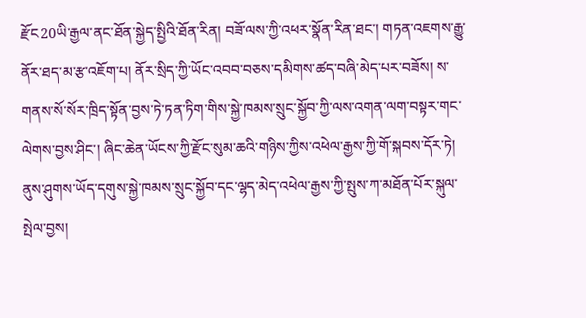རྫོང20ཡི་རྒྱལ་ནང་ཐོན་སྐྱེད་སྤྱིའི་ཐོན་རིན། བཟོ་ལས་ཀྱི་འཕར་སྣོན་རིན་ཐང་། གཏན་འཇགས་རྒྱུ་ནོར་ཐད་མ་རྩ་འཇོག་པ། ནོར་སྲིད་ཀྱི་ཡོང་འབབ་བཅས་དམིགས་ཚད་བཞི་མེད་པར་བཟོས། ས་གནས་སོ་སོར་ཁྲིད་སྟོན་བྱས་ཏེ་ཏན་ཏིག་གིས་སྐྱེ་ཁམས་སྲུང་སྐྱོབ་ཀྱི་ལས་འགན་ལག་བསྟར་གང་ལེགས་བྱས་ཤིང་། ཞིང་ཆེན་ཡོངས་ཀྱི་རྫོང་སུམ་ཆའི་གཉིས་ཀྱིས་འཕེལ་རྒྱས་ཀྱི་གོ་སྐབས་དོར་ཏེ། ནུས་ཤུགས་ཡོད་དགུས་སྐྱེ་ཁམས་སྲུང་སྐྱོབ་དང་ལྷད་མེད་འཕེལ་རྒྱས་ཀྱི་སྤུས་ཀ་མཐོན་པོར་སྐུལ་སྤེལ་བྱས།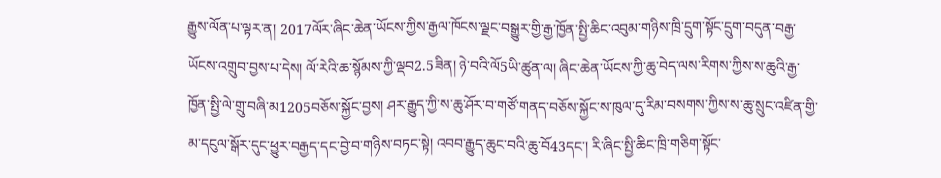རྒྱུས་ལོན་པ་ལྟར་ན། 2017ལོར་ཞིང་ཆེན་ཡོངས་ཀྱིས་རྒྱལ་ཁོངས་ལྗང་བསྒྱུར་གྱི་རྒྱ་ཁྱོན་སྤྱི་ཆིང་འབུམ་གཉིས་ཁྲི་དྲུག་སྟོང་དྲུག་བདུན་བརྒྱ་ཡོངས་འགྲུབ་བྱས་པ་དེས། ལོ་རེའི་ཆ་སྙོམས་ཀྱི་ལྡབ2.5ཟིན། ཉེ་བའི་ལོ5ཡི་ཚུན་ལ། ཞིང་ཆེན་ཡོངས་ཀྱི་ཆུ་བེད་ལས་རིགས་ཀྱིས་ས་ཆུའི་རྒྱ་ཁྱོན་སྤྱི་ལེ་གྲུ་བཞི་མ1205བཅོས་སྐྱོང་བྱས། ཤར་རྒྱུད་ཀྱི་ས་ཆུ་ཤོར་བ་གཙོ་གནད་བཅོས་སྐྱོང་ས་ཁུལ་དུ་རིམ་བསགས་ཀྱིས་ས་ཆུ་སྲུང་འཛིན་གྱི་མ་དངུལ་སྒོར་དུང་ཕྱུར་བརྒྱད་དང་བྱེ་བ་གཉིས་བཏང་སྟེ། འབབ་རྒྱུད་ཆུང་བའི་ཆུ་བོ43དང་། རི་ཞིང་སྤྱི་ཆིང་ཁྲི་གཅིག་སྟོང་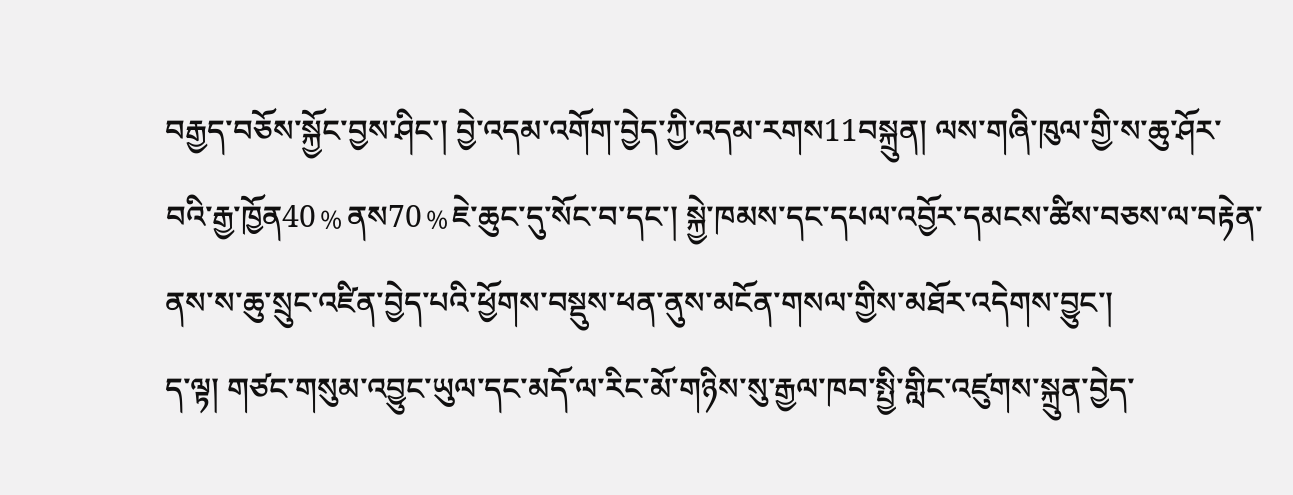བརྒྱད་བཅོས་སྐྱོང་བྱས་ཤིང་། བྱེ་འདམ་འགོག་བྱེད་ཀྱི་འདམ་རགས11བསྐྲུན། ལས་གཞི་ཁུལ་གྱི་ས་ཆུ་ཤོར་བའི་རྒྱ་ཁྱོན40﹪ནས70﹪ཇེ་ཆུང་དུ་སོང་བ་དང་། སྐྱེ་ཁམས་དང་དཔལ་འབྱོར་དམངས་ཚིས་བཅས་ལ་བརྟེན་ནས་ས་ཆུ་སྲུང་འཛིན་བྱེད་པའི་ཕྱོགས་བསྡུས་ཕན་ནུས་མངོན་གསལ་གྱིས་མཐོར་འདེགས་བྱུང་།
ད་ལྟ། གཙང་གསུམ་འབྱུང་ཡུལ་དང་མདོ་ལ་རིང་མོ་གཉིས་སུ་རྒྱལ་ཁབ་སྤྱི་གླིང་འཛུགས་སྐྲུན་བྱེད་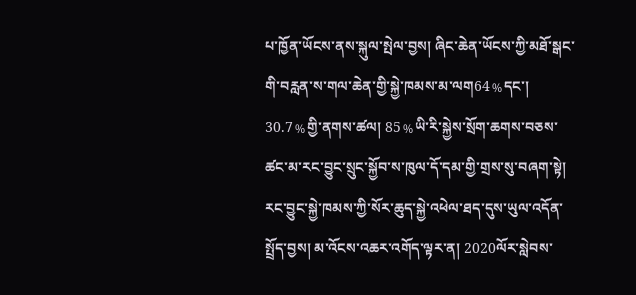པ་ཁྱོན་ཡོངས་ནས་སྐུལ་སྤེལ་བྱས། ཞིང་ཆེན་ཡོངས་ཀྱི་མཐོ་སྒང་གི་བརླན་ས་གལ་ཆེན་གྱི་སྐྱེ་ཁམས་མ་ལག64﹪དང་། 30.7﹪གྱི་ནགས་ཚལ། 85﹪ཡི་རི་སྐྱེས་སྲོག་ཆགས་བཅས་ཚང་མ་རང་བྱུང་སྲུང་སྐྱོབ་ས་ཁུལ་དོ་དམ་གྱི་གྲས་སུ་བཞག་སྟེ། རང་བྱུང་སྐྱེ་ཁམས་ཀྱི་སོར་ཆུད་སྐྱེ་འཕེལ་ཐད་དུས་ཡུལ་འདོན་སྤྲོད་བྱས། མ་འོངས་འཆར་འགོད་ལྟར་ན། 2020ལོར་སླེབས་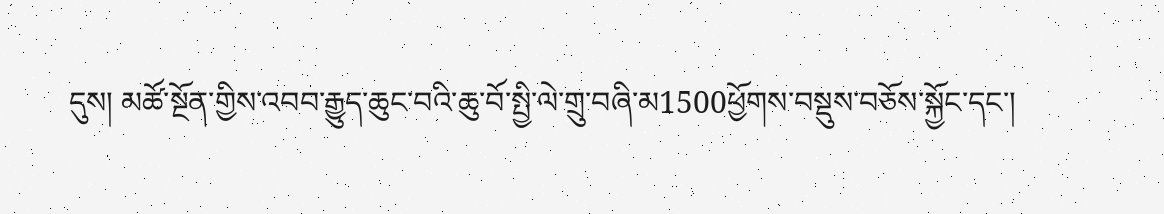དུས། མཚོ་སྔོན་གྱིས་འབབ་རྒྱུད་ཆུང་བའི་ཆུ་བོ་སྤྱི་ལེ་གྲུ་བཞི་མ1500ཕྱོགས་བསྡུས་བཅོས་སྐྱོང་དང་།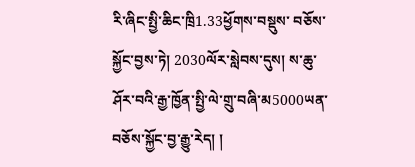རི་ཞིང་སྤྱི་ཆིང་ཁྲི1.33ཕྱོགས་བསྡུས་ བཅོས་སྐྱོང་བྱས་ཏེ། 2030ལོར་སླེབས་དུས། ས་ཆུ་ཤོར་བའི་རྒྱ་ཁྱོན་སྤྱི་ལེ་གྲུ་བཞི་མ5000ཡན་བཅོས་སྐྱོང་བྱ་རྒྱུ་རེད། །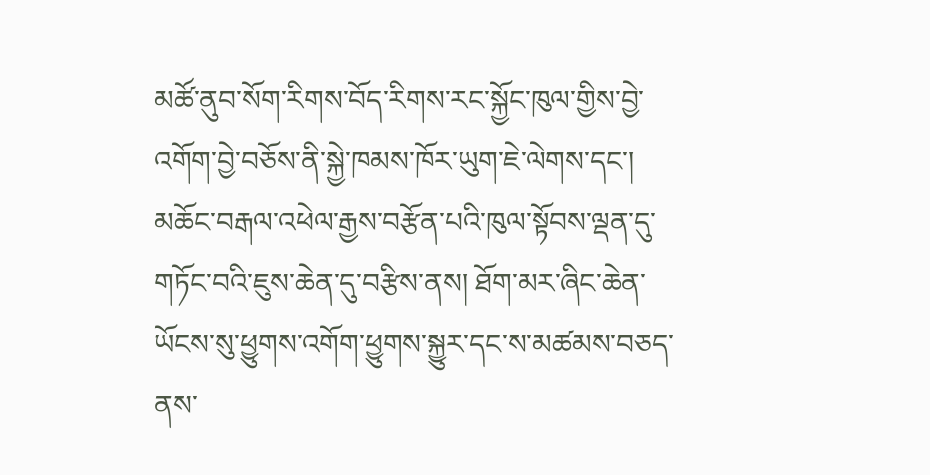མཚོ་ནུབ་སོག་རིགས་བོད་རིགས་རང་སྐྱོང་ཁུལ་གྱིས་བྱེ་འགོག་བྱེ་བཅོས་ནི་སྐྱེ་ཁམས་ཁོར་ཡུག་ཇེ་ལེགས་དང་། མཆོང་བརྒལ་འཕེལ་རྒྱས་བརྩོན་པའི་ཁུལ་སྟོབས་ལྡན་དུ་གཏོང་བའི་ཇུས་ཆེན་དུ་བརྩིས་ནས། ཐོག་མར་ཞིང་ཆེན་ཡོངས་སུ་ཕྱུགས་འགོག་ཕྱུགས་སྐྱུར་དང་ས་མཚམས་བཅད་ནས་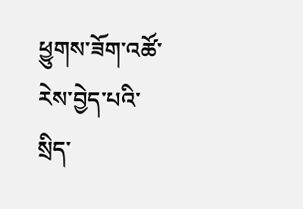ཕྱུགས་ཟོག་འཚོ་རེས་བྱེད་པའི་སྲིད་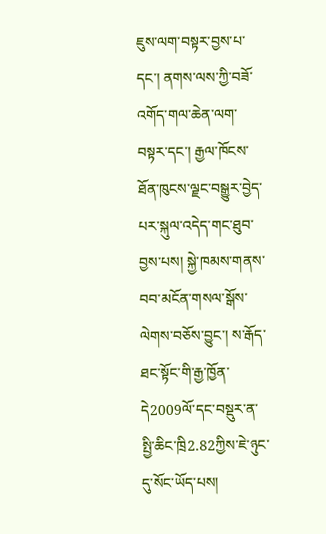ཇུས་ལག་བསྟར་བྱས་པ་དང་། ནགས་ལས་ཀྱི་བཟོ་འགོད་གལ་ཆེན་ལག་བསྟར་དང་། རྒྱལ་ཁོངས་ཐོན་ཁུངས་ལྗང་བསྒྱུར་བྱེད་པར་སྐུལ་འདེད་གང་ཐུབ་བྱས་པས། སྐྱེ་ཁམས་གནས་བབ་མངོན་གསལ་སྒོས་ལེགས་བཅོས་བྱུང་། ས་རྒོད་ཐང་སྟོང་གི་རྒྱ་ཁྱོན་དེ2009ལོ་དང་བསྡུར་ན་སྤྱི་ཆིང་ཁྲི2.82ཀྱིས་ཇེ་ཉུང་དུ་སོང་ཡོད་པས།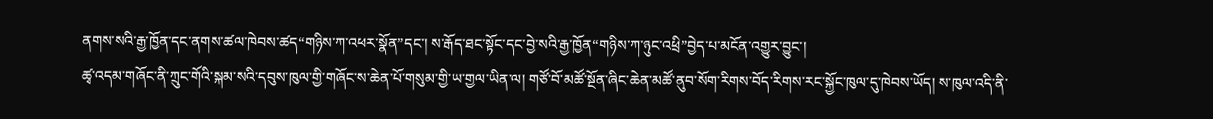ནགས་སའི་རྒྱ་ཁྱོན་དང་ནགས་ཚལ་ཁེབས་ཚད“གཉིས་ཀ་འཕར་སྣོན”དང་། ས་རྒོད་ཐང་སྟོང་དང་བྱེ་སའི་རྒྱ་ཁྱོན“གཉིས་ཀ་ཉུང་འཕྲི”བྱེད་པ་མངོན་འགྱུར་བྱུང་།
ཚྭ་འདམ་གཞོང་ནི་ཀྲུང་གོའི་སྐམ་སའི་དབུས་ཁུལ་གྱི་གཞོང་ས་ཆེན་པོ་གསུམ་གྱི་ཡ་གྱལ་ཡིན་ལ། གཙོ་བོ་མཚོ་སྔོན་ཞིང་ཆེན་མཚོ་ནུབ་སོག་རིགས་བོད་རིགས་རང་སྐྱོང་ཁུལ་དུ་ཁེབས་ཡོད། ས་ཁུལ་འདི་ནི་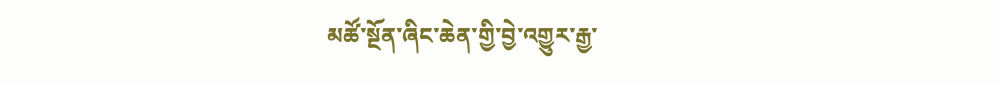མཚོ་སྔོན་ཞིང་ཆེན་གྱི་བྱེ་འགྱུར་རྒྱ་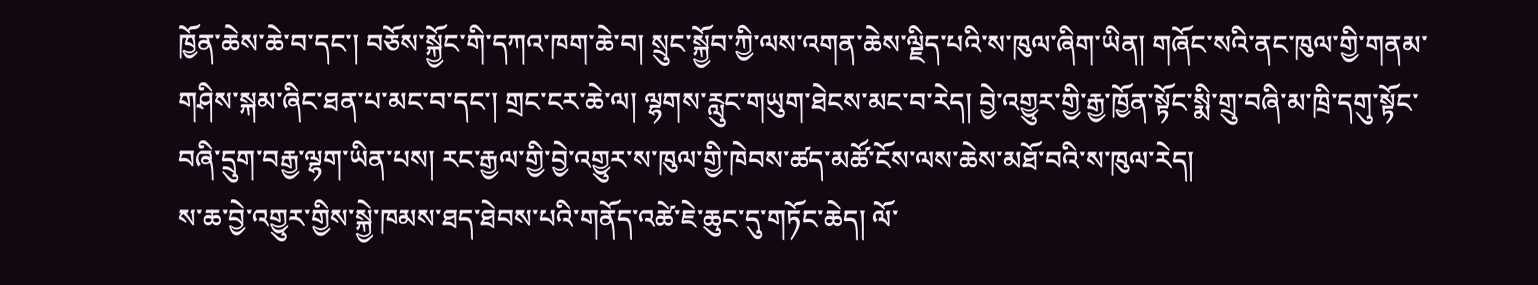ཁྱོན་ཆེས་ཆེ་བ་དང་། བཅོས་སྐྱོང་གི་དཀའ་ཁག་ཆེ་བ། སྲུང་སྐྱོབ་ཀྱི་ལས་འགན་ཆེས་ལྗིད་པའི་ས་ཁུལ་ཞིག་ཡིན། གཞོང་སའི་ནང་ཁུལ་གྱི་གནམ་གཤིས་སྐམ་ཞིང་ཐན་པ་མང་བ་དང་། གྲང་ངར་ཆེ་ལ། ལྷགས་རླུང་གཡུག་ཐེངས་མང་བ་རེད། བྱེ་འགྱུར་གྱི་རྒྱ་ཁྱོན་སྟོང་སྨི་གྲུ་བཞི་མ་ཁྲི་དགུ་སྟོང་བཞི་དྲུག་བརྒྱ་ལྷག་ཡིན་པས། རང་རྒྱལ་གྱི་བྱེ་འགྱུར་ས་ཁུལ་གྱི་ཁེབས་ཚད་མཚོ་ངོས་ལས་ཆེས་མཐོ་བའི་ས་ཁུལ་རེད།
ས་ཆ་བྱེ་འགྱུར་གྱིས་སྐྱེ་ཁམས་ཐད་ཐེབས་པའི་གནོད་འཚེ་ཇེ་ཆུང་དུ་གཏོང་ཆེད། ལོ་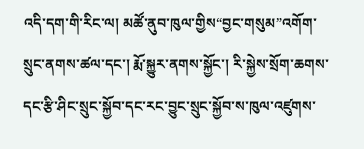འདི་དག་གི་རིང་ལ། མཚོ་ནུབ་ཁུལ་གྱིས“བྱང་གསུམ”འགོག་སྲུང་ནགས་ཚལ་དང་། རྨོ་སྐྱུར་ནགས་སྐྱོང་། རི་སྐྱེས་སྲོག་ཆགས་དང་རྩི་ཤིང་སྲུང་སྐྱོབ་དང་རང་བྱུང་སྲུང་སྐྱོབ་ས་ཁུལ་འཛུགས་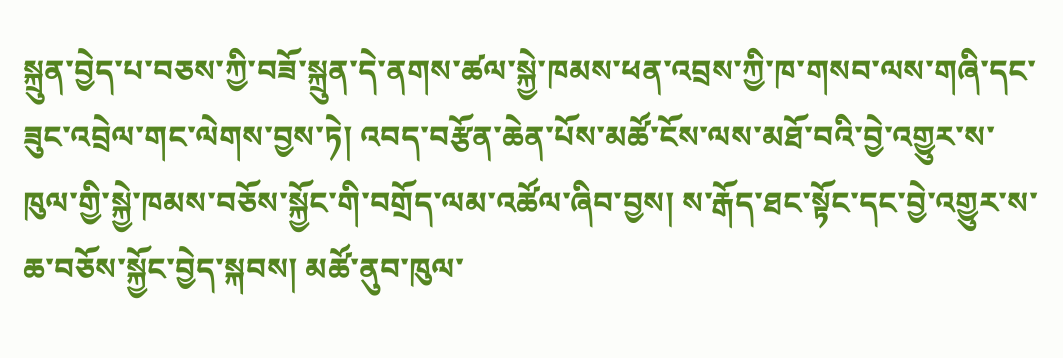སྐྲུན་བྱེད་པ་བཅས་ཀྱི་བཟོ་སྐྲུན་དེ་ནགས་ཚལ་སྐྱེ་ཁམས་ཕན་འབྲས་ཀྱི་ཁ་གསབ་ལས་གཞི་དང་ཟུང་འབྲེལ་གང་ལེགས་བྱས་ཏེ། འབད་བརྩོན་ཆེན་པོས་མཚོ་ངོས་ལས་མཐོ་བའི་བྱེ་འགྱུར་ས་ཁུལ་གྱི་སྐྱེ་ཁམས་བཅོས་སྐྱོང་གི་བགྲོད་ལམ་འཚོལ་ཞིབ་བྱས། ས་རྒོད་ཐང་སྟོང་དང་བྱེ་འགྱུར་ས་ཆ་བཅོས་སྐྱོང་བྱེད་སྐབས། མཚོ་ནུབ་ཁུལ་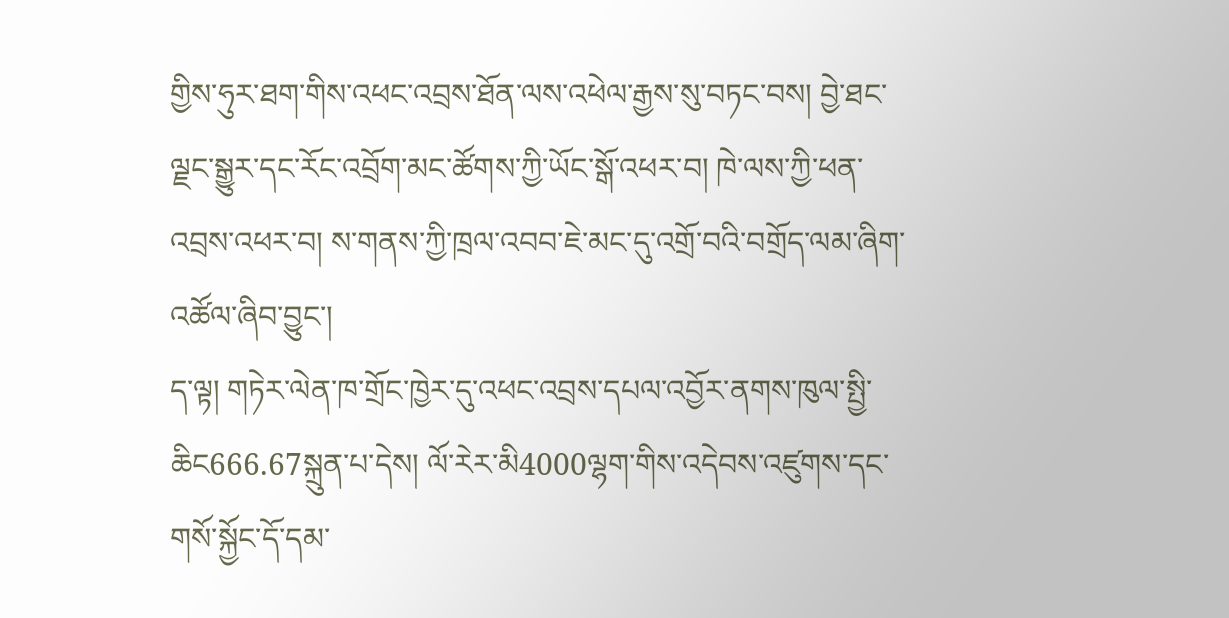གྱིས་ཧུར་ཐག་གིས་འཕང་འབྲས་ཐོན་ལས་འཕེལ་རྒྱས་སུ་བཏང་བས། བྱེ་ཐང་ལྗང་སྒྱུར་དང་རོང་འབྲོག་མང་ཚོགས་ཀྱི་ཡོང་སྒོ་འཕར་བ། ཁེ་ལས་ཀྱི་ཕན་འབྲས་འཕར་བ། ས་གནས་ཀྱི་ཁྲལ་འབབ་ཇེ་མང་དུ་འགྲོ་བའི་བགྲོད་ལམ་ཞིག་འཚོལ་ཞིབ་བྱུང་།
ད་ལྟ། གཏེར་ལེན་ཁ་གྲོང་ཁྱེར་དུ་འཕང་འབྲས་དཔལ་འབྱོར་ནགས་ཁུལ་སྤྱི་ཆིང666.67སྐྲུན་པ་དེས། ལོ་རེར་མི4000ལྷག་གིས་འདེབས་འཛུགས་དང་གསོ་སྐྱོང་དོ་དམ་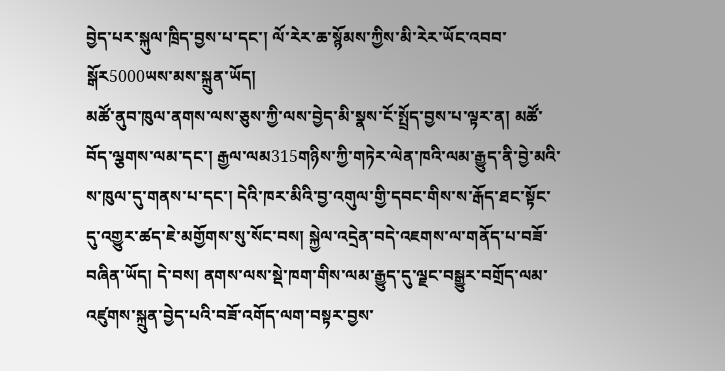བྱེད་པར་སྐུལ་ཁྲིད་བྱས་པ་དང་། ལོ་རེར་ཆ་སྙོམས་ཀྱིས་མི་རེར་ཡོང་འབབ་སྒོར5000ཡས་མས་སྐྲུན་ཡོད།
མཚོ་ནུབ་ཁུལ་ནགས་ལས་ཅུས་ཀྱི་ལས་བྱེད་མི་སྣས་ངོ་སྤྲོད་བྱས་པ་ལྟར་ན། མཚོ་བོད་ལྕགས་ལམ་དང་། རྒྱལ་ལམ315གཉིས་ཀྱི་གཏེར་ལེན་ཁའི་ལམ་རྒྱུད་ནི་བྱེ་མའི་ས་ཁུལ་དུ་གནས་པ་དང་། དེའི་ཁར་མིའི་བྱ་འགུལ་གྱི་དབང་གིས་ས་རྒོད་ཐང་སྟོང་དུ་འགྱུར་ཚད་ཇེ་མགྱོགས་སུ་སོང་བས། སྐྱེལ་འདྲེན་བདེ་འཇགས་ལ་གནོད་པ་བཟོ་བཞིན་ཡོད། དེ་བས། ནགས་ལས་སྡེ་ཁག་གིས་ལམ་རྒྱུད་དུ་ལྗང་བསྒྱུར་བགྲོད་ལམ་འཛུགས་སྐྲུན་བྱེད་པའི་བཟོ་འགོད་ལག་བསྟར་བྱས་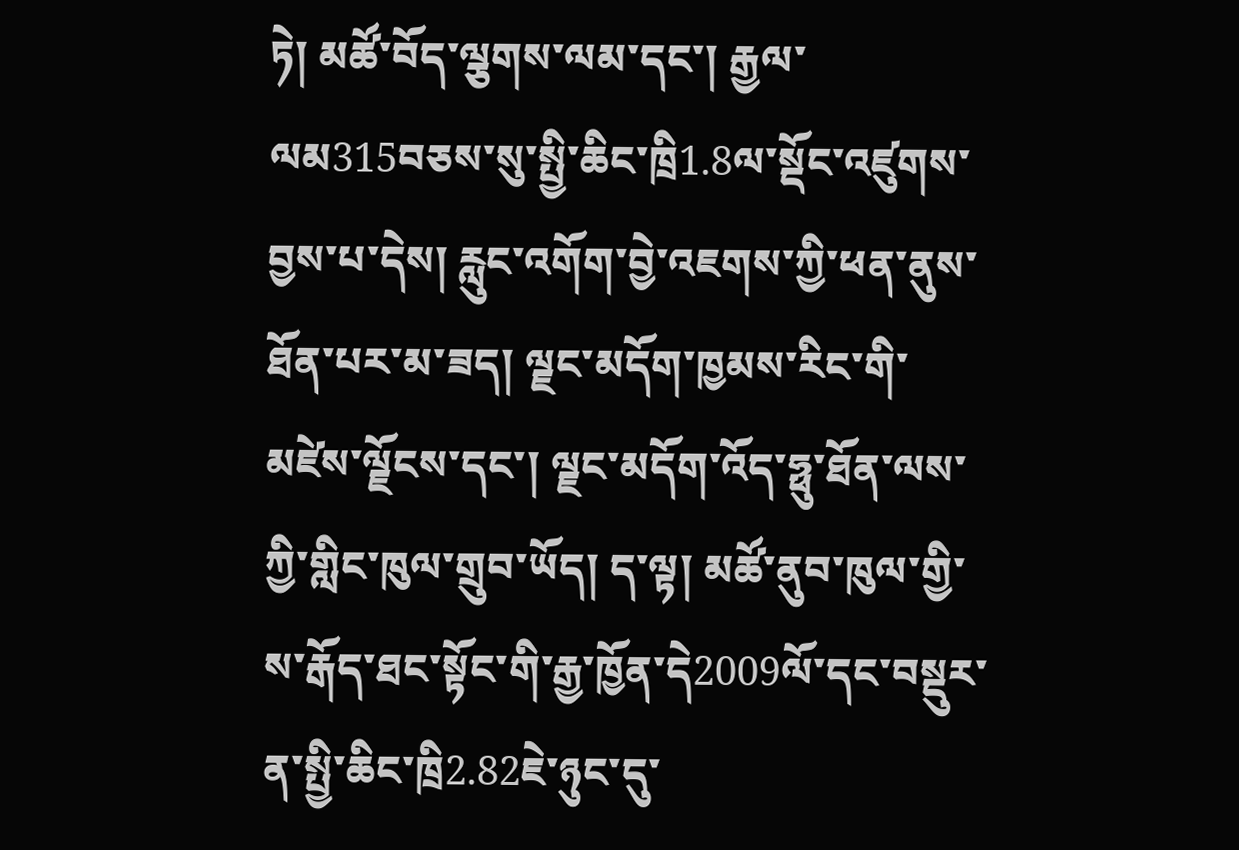ཏེ། མཚོ་བོད་ལྕགས་ལམ་དང་། རྒྱལ་ལམ315བཅས་སུ་སྤྱི་ཆིང་ཁྲི1.8ལ་སྡོང་འཛུགས་བྱས་པ་དེས། རླུང་འགོག་བྱེ་འཇགས་ཀྱི་ཕན་ནུས་ཐོན་པར་མ་ཟད། ལྗང་མདོག་ཁྱམས་རིང་གི་མཛེས་ལྗོངས་དང་། ལྗང་མདོག་འོད་ཧྥུ་ཐོན་ལས་ཀྱི་གླིང་ཁུལ་གྲུབ་ཡོད། ད་ལྟ། མཚོ་ནུབ་ཁུལ་གྱི་ས་རྒོད་ཐང་སྟོང་གི་རྒྱ་ཁྱོན་དེ2009ལོ་དང་བསྡུར་ན་སྤྱི་ཆིང་ཁྲི2.82ཇེ་ཉུང་དུ་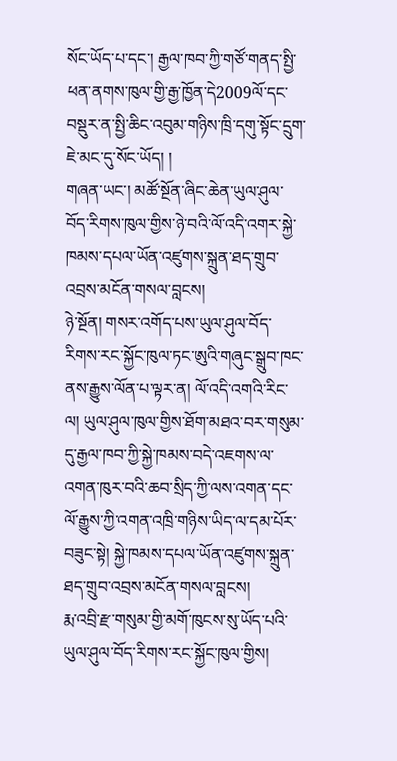སོང་ཡོད་པ་དང་། རྒྱལ་ཁབ་ཀྱི་གཙོ་གནད་སྤྱི་ཕན་ནགས་ཁུལ་གྱི་རྒྱ་ཁྱོན་དེ2009ལོ་དང་བསྡུར་ན་སྤྱི་ཆིང་འབུམ་གཉིས་ཁྲི་དགུ་སྟོང་དྲུག་ཇེ་མང་དུ་སོང་ཡོད། །
གཞན་ཡང་། མཚོ་སྔོན་ཞིང་ཆེན་ཡུལ་ཤུལ་བོད་རིགས་ཁུལ་གྱིས་ཉེ་བའི་ལོ་འདི་འགར་སྐྱེ་ཁམས་དཔལ་ཡོན་འཛུགས་སྐྲུན་ཐད་གྲུབ་འབྲས་མངོན་གསལ་བླངས།
ཉེ་སྔོན། གསར་འགོད་པས་ཡུལ་ཤུལ་བོད་རིགས་རང་སྐྱོང་ཁུལ་ཏང་ཨུའི་གཞུང་སྒྲུབ་ཁང་ནས་རྒྱུས་ལོན་པ་ལྟར་ན། ལོ་འདི་འགའི་རིང་ལ། ཡུལ་ཤུལ་ཁུལ་གྱིས་ཐོག་མཐའ་བར་གསུམ་དུ་རྒྱལ་ཁབ་ཀྱི་སྐྱེ་ཁམས་བདེ་འཇགས་ལ་འགན་ཁུར་བའི་ཆབ་སྲིད་ཀྱི་ལས་འགན་དང་ལོ་རྒྱུས་ཀྱི་འགན་འཁྲི་གཉིས་ཡིད་ལ་དམ་པོར་བཟུང་སྟེ། སྐྱེ་ཁམས་དཔལ་ཡོན་འཛུགས་སྐྲུན་ཐད་གྲུབ་འབྲས་མངོན་གསལ་བླངས།
རྨ་འབྲི་རྫ་གསུམ་གྱི་མགོ་ཁུངས་སུ་ཡོད་པའི་ཡུལ་ཤུལ་བོད་རིགས་རང་སྐྱོང་ཁུལ་གྱིས།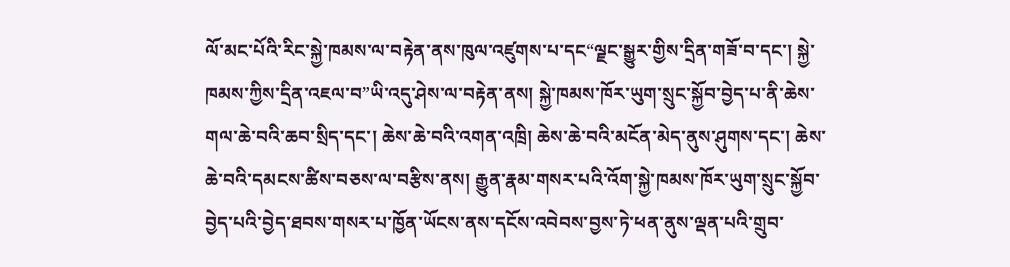ལོ་མང་པོའི་རིང་སྐྱེ་ཁམས་ལ་བརྟེན་ནས་ཁུལ་འཛུགས་པ་དང“ལྗང་སྒྱུར་གྱིས་དྲིན་གཟོ་བ་དང་། སྐྱེ་ཁམས་ཀྱིས་དྲིན་འཇལ་བ”ཡི་འདུ་ཤེས་ལ་བརྟེན་ནས། སྐྱེ་ཁམས་ཁོར་ཡུག་སྲུང་སྐྱོབ་བྱེད་པ་ནི་ཆེས་གལ་ཆེ་བའི་ཆབ་སྲིད་དང་། ཆེས་ཆེ་བའི་འགན་འཁྲི། ཆེས་ཆེ་བའི་མངོན་མེད་ནུས་ཤུགས་དང་། ཆེས་ཆེ་བའི་དམངས་ཚིས་བཅས་ལ་བརྩིས་ནས། རྒྱུན་རྣམ་གསར་པའི་འོག་སྐྱེ་ཁམས་ཁོར་ཡུག་སྲུང་སྐྱོབ་བྱེད་པའི་བྱེད་ཐབས་གསར་པ་ཁྱོན་ཡོངས་ནས་དངོས་འབེབས་བྱས་ཏེ་ཕན་ནུས་ལྡན་པའི་གྲུབ་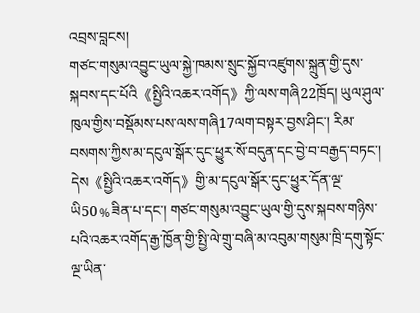འབྲས་བླངས།
གཙང་གསུམ་འབྱུང་ཡུལ་སྐྱེ་ཁམས་སྲུང་སྐྱོབ་འཛུགས་སྐྲུན་གྱི་དུས་སྐབས་དང་པོའི《སྤྱིའི་འཆར་འགོད》ཀྱི་ལས་གཞི22ཁྲོད། ཡུལ་ཤུལ་ཁུལ་གྱིས་བསྡོམས་པས་ལས་གཞི17ལག་བསྟར་བྱས་ཤིང་། རིམ་བསགས་ཀྱིས་མ་དངུལ་སྒོར་དུང་ཕྱུར་སོ་བདུན་དང་བྱེ་བ་བརྒྱད་བཏང་། དེས《སྤྱིའི་འཆར་འགོད》གྱི་མ་དངུལ་སྒོར་དུང་ཕྱུར་དོན་ལྔ་ཡི50﹪ཟིན་པ་དང་། གཙང་གསུམ་འབྱུང་ཡུལ་གྱི་དུས་སྐབས་གཉིས་པའི་འཆར་འགོད་རྒྱ་ཁྱོན་གྱི་སྤྱི་ལེ་གྲུ་བཞི་མ་འབུམ་གསུམ་ཁྲི་དགུ་སྟོང་ལྔ་ཡིན་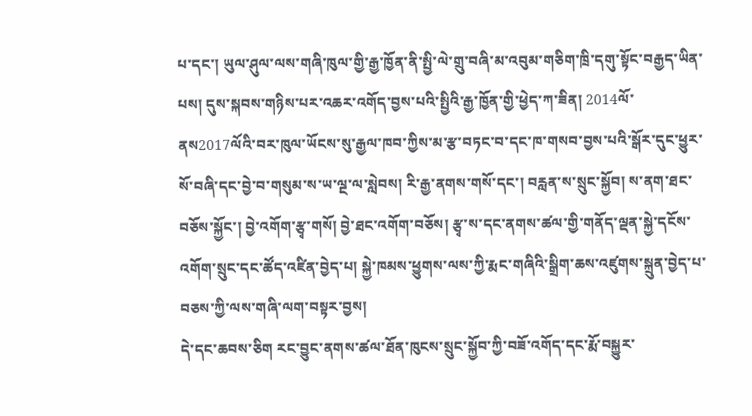པ་དང་། ཡུལ་ཤུལ་ལས་གཞི་ཁུལ་གྱི་རྒྱ་ཁྱོན་ནི་སྤྱི་ལེ་གྲུ་བཞི་མ་འབུམ་གཅིག་ཁྲི་དགུ་སྟོང་བརྒྱད་ཡིན་པས། དུས་སྐབས་གཉིས་པར་འཆར་འགོད་བྱས་པའི་སྤྱིའི་རྒྱ་ཁྱོན་གྱི་ཕྱེད་ཀ་ཟིན། 2014ལོ་ནས2017ལོའི་བར་ཁུལ་ཡོངས་སུ་རྒྱལ་ཁབ་ཀྱིས་མ་རྩ་བཏང་བ་དང་ཁ་གསབ་བྱས་པའི་སྒོར་དུང་ཕྱུར་སོ་བཞི་དང་བྱེ་བ་གསུམ་ས་ཡ་ལྔ་ལ་སླེབས། རི་རྒྱ་ནགས་གསོ་དང་། བརླན་ས་སྲུང་སྐྱོབ། ས་ནག་ཐང་བཅོས་སྐྱོང་། བྱེ་འགོག་རྩྭ་གསོ། བྱེ་ཐང་འགོག་བཅོས། རྩྭ་ས་དང་ནགས་ཚལ་གྱི་གནོད་ལྡན་སྐྱེ་དངོས་འགོག་སྲུང་དང་ཚོད་འཛིན་བྱེད་པ། སྐྱེ་ཁམས་ཕྱུགས་ལས་ཀྱི་རྨང་གཞིའི་སྒྲིག་ཆས་འཛུགས་སྐྲུན་བྱེད་པ་བཅས་ཀྱི་ལས་གཞི་ལག་བསྟར་བྱས།
དེ་དང་ཆབས་ཅིག རང་བྱུང་ནགས་ཚལ་ཐོན་ཁུངས་སྲུང་སྐྱོབ་ཀྱི་བཟོ་འགོད་དང་རྨོ་བསྐྱུར་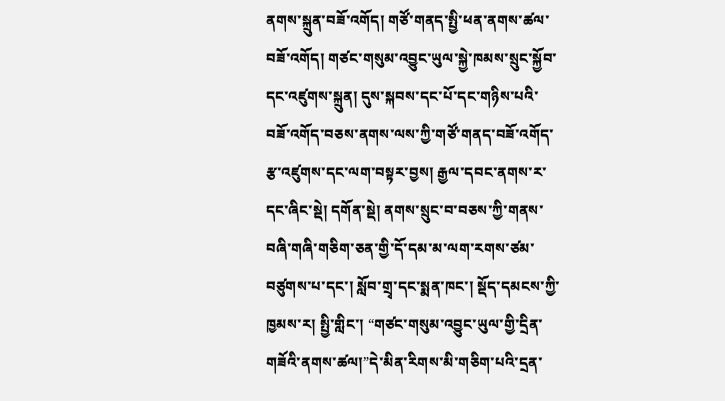ནགས་སྐྲུན་བཟོ་འགོད། གཙོ་གནད་སྤྱི་ཕན་ནགས་ཚལ་བཟོ་འགོད། གཙང་གསུམ་འབྱུང་ཡུལ་སྐྱེ་ཁམས་སྲུང་སྐྱོབ་དང་འཛུགས་སྐྲུན། དུས་སྐབས་དང་པོ་དང་གཉིས་པའི་བཟོ་འགོད་བཅས་ནགས་ལས་ཀྱི་གཙོ་གནད་བཟོ་འགོད་རྩ་འཛུགས་དང་ལག་བསྟར་བྱས། རྒྱལ་དབང་ནགས་ར་དང་ཞིང་སྡེ། དགོན་སྡེ། ནགས་སྲུང་བ་བཅས་ཀྱི་གནས་བཞི་གཞི་གཅིག་ཅན་གྱི་དོ་དམ་མ་ལག་རགས་ཙམ་བཙུགས་པ་དང་། སློབ་གྲྭ་དང་སྨན་ཁང་། སྡོད་དམངས་ཀྱི་ཁྱམས་ར། སྤྱི་གླིང་། “གཙང་གསུམ་འབྱུང་ཡུལ་གྱི་དྲིན་གཟོའི་ནགས་ཚལ།”དེ་མིན་རིགས་མི་གཅིག་པའི་དྲན་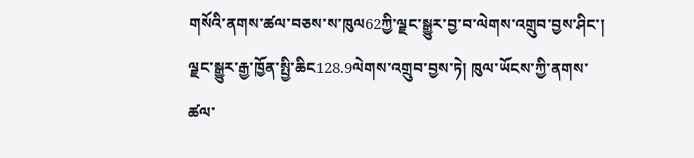གསོའི་ནགས་ཚལ་བཅས་ས་ཁུལ62ཀྱི་ལྗང་སྒྱུར་བྱ་བ་ལེགས་འགྲུབ་བྱས་ཤིང་། ལྗང་སྒྱུར་རྒྱ་ཁྱོན་སྤྱི་ཆིང128.9ལེགས་འགྲུབ་བྱས་ཏེ། ཁུལ་ཡོངས་ཀྱི་ནགས་ཚལ་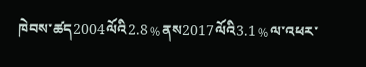ཁེབས་ཚད2004ལོའི2.8﹪ནས2017ལོའི3.1﹪ལ་འཕར་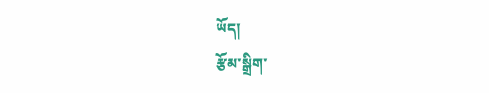ཡོད།
རྩོམ་སྒྲིག་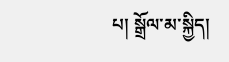པ། སྒྲོལ་མ་སྐྱིད།